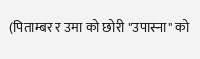(पिताम्बर र उमा को छोरी "उपास्ना" को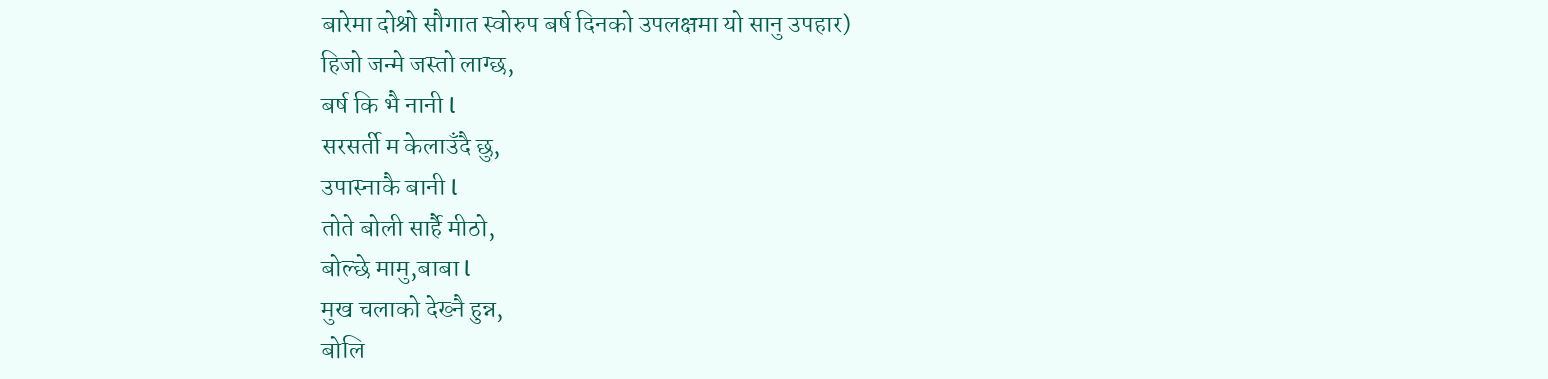बारेमा दोश्रो सौगात स्वोरुप बर्ष दिनको उपलक्षमा यो सानु उपहार)
हिजो जन्मे जस्तो लाग्छ,
बर्ष कि भै नानी l
सरसर्ती म केलाउँदै छु,
उपास्नाकै बानी l
तोते बोली सार्है मीठो,
बोल्छे मामु,बाबा l
मुख चलाको देख्नै हुन्न,
बोलि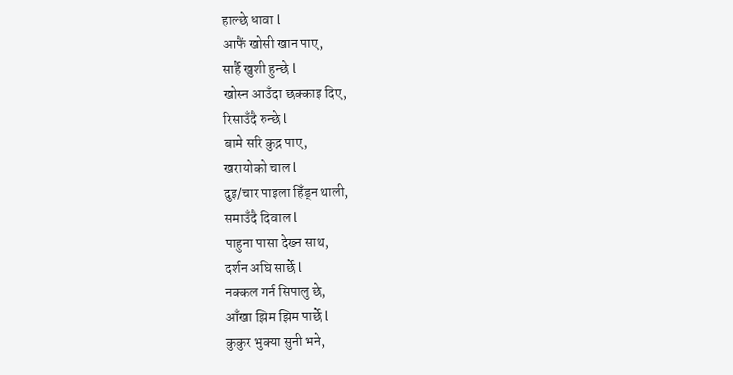हाल्छे धावा l
आफैं खोसी खान पाए,
सार्है खुशी हुन्छे l
खोस्न आउँदा छक्काइ दिए,
रिसाउँदै रुन्छे l
बामे सरि कुद्न पाए,
खरायोको चाल l
दुइ/चार पाइला हिँड्न थाली,
समाउँदै दिवाल l
पाहुना पासा देख्न साथ,
दर्शन अघि सार्छे l
नक्कल गर्न सिपालु छे,
आँखा झिम झिम पार्छे l
कुकुर भुक्या सुनी भने,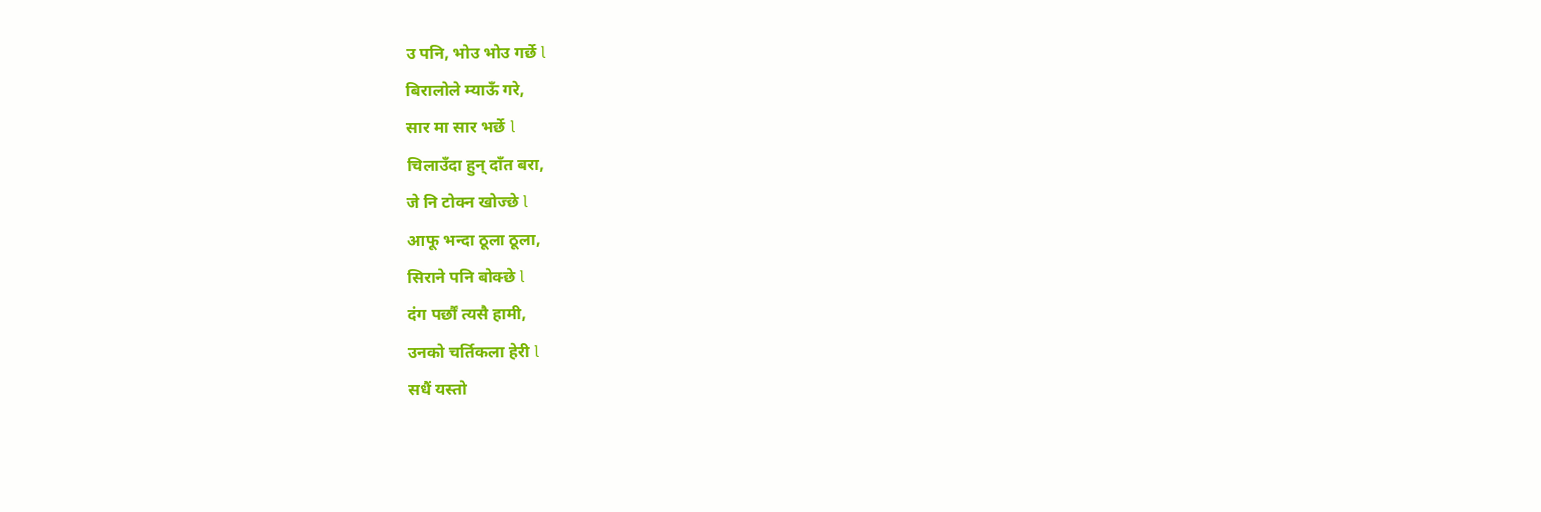उ पनि, भोउ भोउ गर्छे l
बिरालोले म्याऊँ गरे,
सार मा सार भर्छे l
चिलाउँदा हुन् दाँत बरा,
जे नि टोक्न खोज्छे l
आफू भन्दा ठूला ठूला,
सिराने पनि बोक्छे l
दंग पर्छौं त्यसै हामी,
उनको चर्तिकला हेरी l
सधैं यस्तो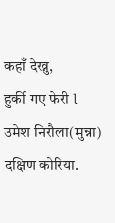कहाँ देख्नु,
हुर्की गए फेरी l
उमेश निरौला(मुन्ना)
दक्षिण कोरिया.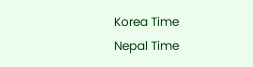Korea Time
Nepal Time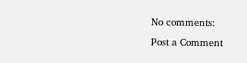No comments:
Post a Comment